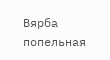Вярба попельная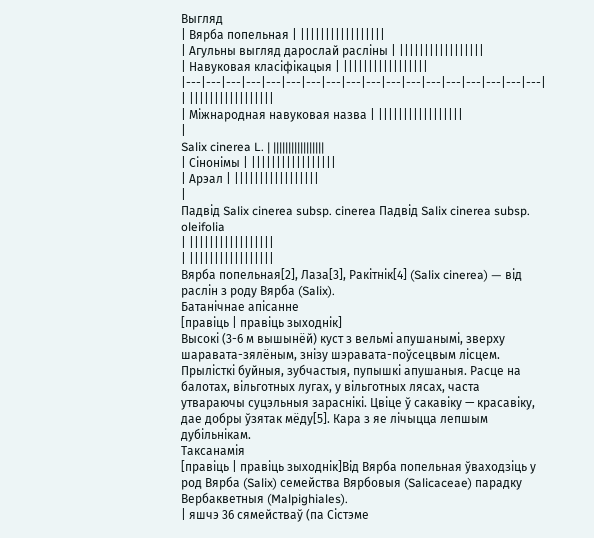Выгляд
| Вярба попельная | |||||||||||||||||
| Агульны выгляд дарослай расліны | |||||||||||||||||
| Навуковая класіфікацыя | |||||||||||||||||
|---|---|---|---|---|---|---|---|---|---|---|---|---|---|---|---|---|---|
| |||||||||||||||||
| Міжнародная навуковая назва | |||||||||||||||||
|
Salix cinerea L. | |||||||||||||||||
| Сінонімы | |||||||||||||||||
| Арэал | |||||||||||||||||
|
Падвід Salix cinerea subsp. cinerea Падвід Salix cinerea subsp. oleifolia
| |||||||||||||||||
| |||||||||||||||||
Вярба попельная[2], Лаза[3], Ракітнік[4] (Salix cinerea) — від раслін з роду Вярба (Salix).
Батанічнае апісанне
[правіць | правіць зыходнік]
Высокі (3-6 м вышынёй) куст з вельмі апушанымі, зверху шаравата-зялёным, знізу шэравата-поўсецвым лісцем. Прылісткі буйныя, зубчастыя, пупышкі апушаныя. Расце на балотах, вільготных лугах, у вільготных лясах, часта утвараючы суцэльныя зараснікі. Цвіце ў сакавіку — красавіку, дае добры ўзятак мёду[5]. Кара з яе лічыцца лепшым дубільнікам.
Таксанамія
[правіць | правіць зыходнік]Від Вярба попельная ўваходзіць у род Вярба (Salix) семейства Вярбовыя (Salicaceae) парадку Вербакветныя (Malpighiales).
| яшчэ 36 сямействаў (па Сістэме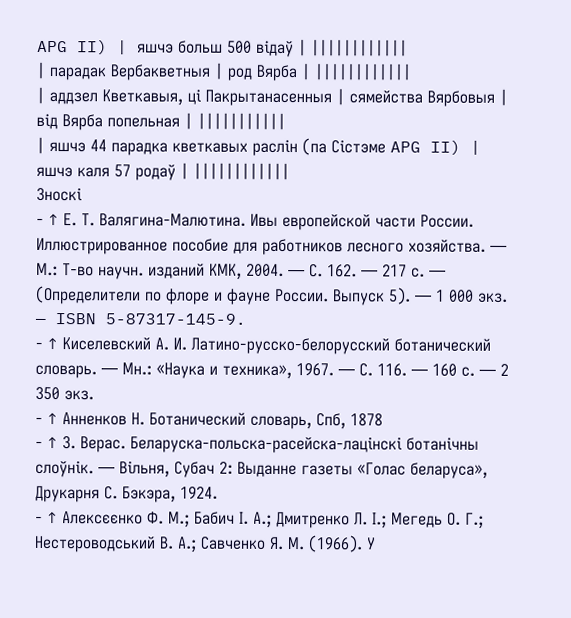APG II) | яшчэ больш 500 відаў | ||||||||||||
| парадак Вербакветныя | род Вярба | ||||||||||||
| аддзел Кветкавыя, ці Пакрытанасенныя | сямейства Вярбовыя | від Вярба попельная | |||||||||||
| яшчэ 44 парадка кветкавых раслін (па Сістэме APG II) |
яшчэ каля 57 родаў | ||||||||||||
Зноскі
- ↑ Е. Т. Валягина-Малютина. Ивы европейской части России. Иллюстрированное пособие для работников лесного хозяйства. — М.: Т-во научн. изданий КМК, 2004. — С. 162. — 217 с. — (Определители по флоре и фауне России. Выпуск 5). — 1 000 экз. — ISBN 5-87317-145-9.
- ↑ Киселевский А. И. Латино-русско-белорусский ботанический словарь. — Мн.: «Наука и техника», 1967. — С. 116. — 160 с. — 2 350 экз.
- ↑ Анненков Н. Ботанический словарь, Спб, 1878
- ↑ З. Верас. Беларуска-польска-расейска-лацінскі ботанічны слоўнік. — Вільня, Субач 2: Выданне газеты «Голас беларуса», Друкарня С. Бэкэра, 1924.
- ↑ Алексєєнко Ф. М.; Бабич І. А.; Дмитренко Л. І.; Мегедь О. Г.; Нестероводський В. А.; Савченко Я. М. (1966). У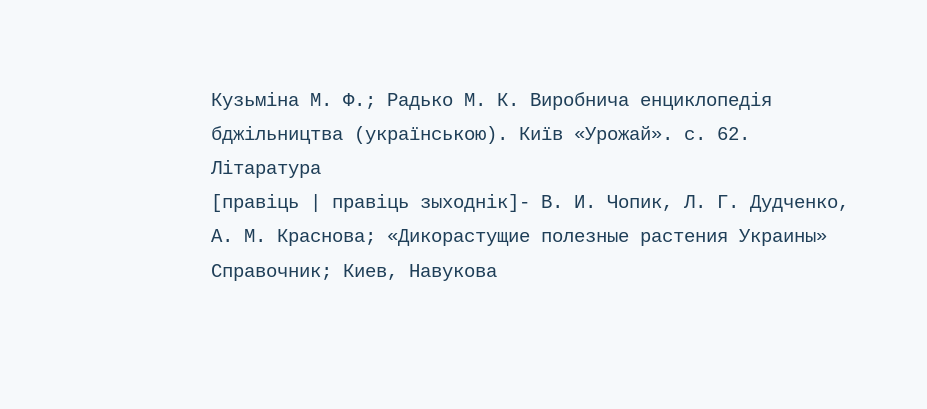Кузьміна М. Ф.; Радько М. К. Виробнича енциклопедія бджільництва (українською). Київ «Урожай». с. 62.
Літаратура
[правіць | правіць зыходнік]- В. И. Чопик, Л. Г. Дудченко, А. М. Краснова; «Дикорастущие полезные растения Украины» Справочник; Киев, Навукова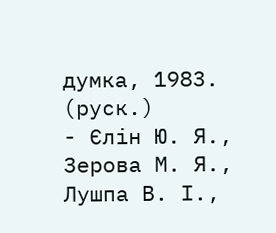думка, 1983. (руск.)
- Єлін Ю. Я., Зерова М. Я., Лушпа В. І.,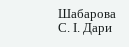Шабарова С. І. Дари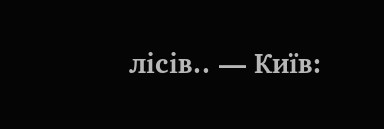лісів.. — Київ: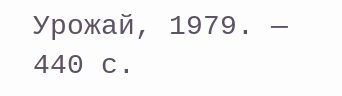Урожай, 1979. — 440 с.